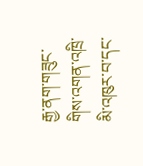རྒྱ་ནག་གཟུང་གིས་འགན་འཁྲི་མི་འཁུར་བ་དང་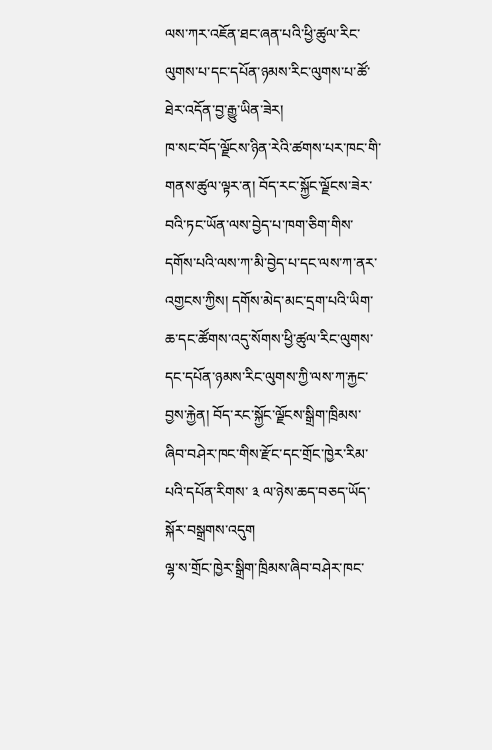ལས་ཀར་འཇོན་ཐང་ཞན་པའི་ཕྱི་ཚུལ་རིང་ལུགས་པ་དང་དཔོན་ཉམས་རིང་ལུགས་པ་ཚོ་ཐེར་འདོན་བྱ་རྒྱུ་ཡིན་ཟེར།
ཁ་སང་བོད་ལྗོངས་ཉིན་རེའི་ཚགས་པར་ཁང་གི་གནས་ཚུལ་ལྟར་ན། བོད་རང་སྐྱོང་ལྗོངས་ཟེར་བའི་ཏང་ཡོན་ལས་བྱེད་པ་ཁག་ཅིག་གིས་དགོས་པའི་ལས་ཀ་མི་བྱེད་པ་དང་ལས་ཀ་ནར་འགྱངས་ཀྱིས། དགོས་མེད་མང་དྲག་པའི་ཡིག་ཆ་དང་ཚོགས་འདུ་སོགས་ཕྱི་ཚུལ་རིང་ལུགས་དང་དཔོན་ཉམས་རིང་ལུགས་ཀྱི་ལས་ཀ་རྐྱང་བྱས་རྐྱེན། བོད་རང་སྐྱོང་ལྗོངས་སྒྲིག་ཁྲིམས་ཞིབ་བཤེར་ཁང་གིས་རྫོང་དང་གྲོང་ཁྱེར་རིམ་པའི་དཔོན་རིགས་ ༣ ལ་ཉེས་ཆད་བཅད་ཡོད་སྐོར་བསྒྲགས་འདུག
ལྷ་ས་གྲོང་ཁྱེར་སྒྲིག་ཁྲིམས་ཞིབ་བཤེར་ཁང་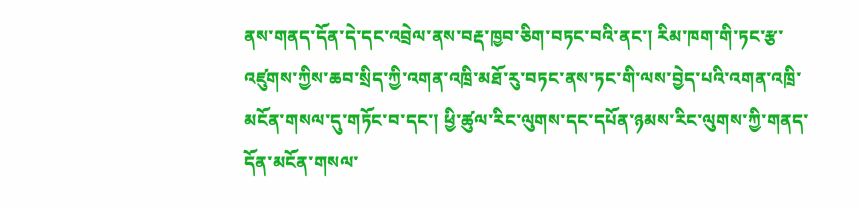ནས་གནད་དོན་དེ་དང་འབྲེལ་ནས་བརྡ་ཁྱབ་ཅིག་བཏང་བའི་ནང་། རིམ་ཁག་གི་ཏང་རྩ་འཛུགས་ཀྱིས་ཆབ་སྲིད་ཀྱི་འགན་འཁྲི་མཐོ་རུ་བཏང་ནས་ཏང་གི་ལས་བྱེད་པའི་འགན་འཁྲི་མངོན་གསལ་དུ་གཏོང་བ་དང་། ཕྱི་ཚུལ་རིང་ལུགས་དང་དཔོན་ཉམས་རིང་ལུགས་ཀྱི་གནད་དོན་མངོན་གསལ་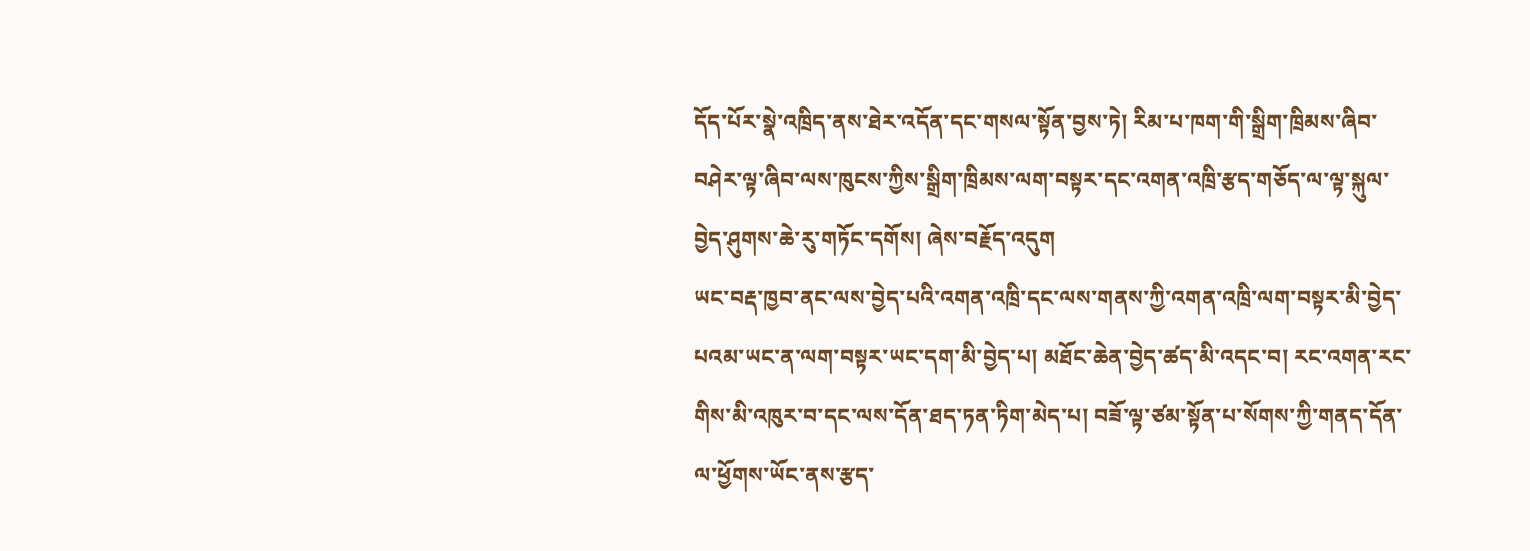དོད་པོར་སྣེ་འཁྲིད་ནས་ཐེར་འདོན་དང་གསལ་སྟོན་བྱས་ཏེ། རིམ་པ་ཁག་གི་སྒྲིག་ཁྲིམས་ཞིབ་བཤེར་ལྟ་ཞིབ་ལས་ཁུངས་ཀྱིས་སྒྲིག་ཁྲིམས་ལག་བསྟར་དང་འགན་འཁྲི་རྩད་གཅོད་ལ་ལྟ་སྐུལ་བྱེད་ཤུགས་ཆེ་རུ་གཏོང་དགོས། ཞེས་བརྗོད་འདུག
ཡང་བརྡ་ཁྱབ་ནང་ལས་བྱེད་པའི་འགན་འཁྲི་དང་ལས་གནས་ཀྱི་འགན་འཁྲི་ལག་བསྟར་མི་བྱེད་པའམ་ཡང་ན་ལག་བསྟར་ཡང་དག་མི་བྱེད་པ། མཐོང་ཆེན་བྱེད་ཚད་མི་འདང་བ། རང་འགན་རང་གིས་མི་འཁུར་བ་དང་ལས་དོན་ཐད་ཏན་ཏིག་མེད་པ། བཟོ་ལྟ་ཙམ་སྟོན་པ་སོགས་ཀྱི་གནད་དོན་ལ་ཕྱོགས་ཡོང་ནས་རྩད་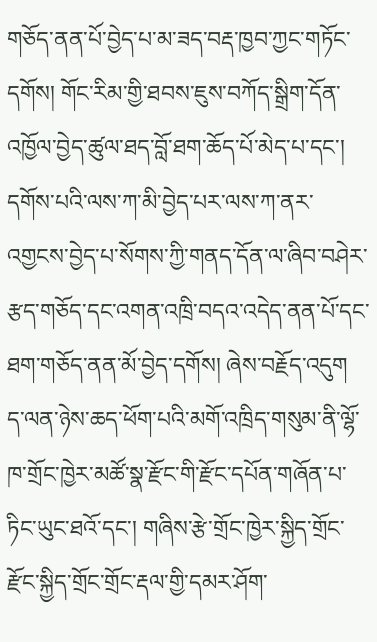གཅོད་ནན་པོ་བྱེད་པ་མ་ཟད་བརྡ་ཁྱབ་ཀྱང་གཏོང་དགོས། གོང་རིམ་གྱི་ཐབས་ཇུས་བཀོད་སྒྲིག་དོན་འཁྱོལ་བྱེད་ཚུལ་ཐད་བློ་ཐག་ཆོད་པོ་མེད་པ་དང་། དགོས་པའི་ལས་ཀ་མི་བྱེད་པར་ལས་ཀ་ནར་འགྱངས་བྱེད་པ་སོགས་ཀྱི་གནད་དོན་ལ་ཞིབ་བཤེར་རྩད་གཅོད་དང་འགན་འཁྲི་བདའ་འདེད་ནན་པོ་དང་ཐག་གཅོད་ནན་མོ་བྱེད་དགོས། ཞེས་བརྗོད་འདུག
ད་ལན་ཉེས་ཆད་ཕོག་པའི་མགོ་འཁྲིད་གསུམ་ནི་ལྷོ་ཁ་གྲོང་ཁྱེར་མཚོ་སྣ་རྫོང་གི་རྫོང་དཔོན་གཞོན་པ་ཏིང་ཡུང་ཐའོ་དང་། གཞིས་རྩེ་གྲོང་ཁྱེར་སྐྱིད་གྲོང་རྫོང་སྐྱིད་གྲོང་གྲོང་རྡལ་གྱི་དམར་ཤོག་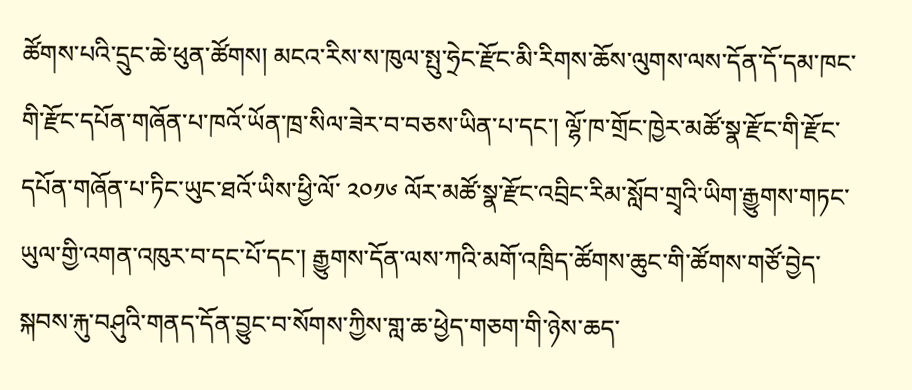ཚོགས་པའི་དྲུང་ཆེ་ཕུན་ཚོགས། མངའ་རིས་ས་ཁུལ་སྤུ་ཧྲེང་རྫོང་མི་རིགས་ཆོས་ལུགས་ལས་དོན་དོ་དམ་ཁང་གི་རྫོང་དཔོན་གཞོན་པ་ཁའོ་ཡོན་ཁྲ་སིལ་ཟེར་བ་བཅས་ཡིན་པ་དང་། ལྷོ་ཁ་གྲོང་ཁྱེར་མཚོ་སྣ་རྫོང་གི་རྫོང་དཔོན་གཞོན་པ་ཏིང་ཡུང་ཐའོ་ཡིས་ཕྱི་ལོ་ ༢༠༡༦ ལོར་མཚོ་སྣ་རྫོང་འབྲིང་རིམ་སློབ་གྲྭའི་ཡིག་རྒྱུགས་གཏང་ཡུལ་གྱི་འགན་འཁུར་བ་དང་པོ་དང་། རྒྱུགས་དོན་ལས་ཀའི་མགོ་འཁྲིད་ཚོགས་ཆུང་གི་ཚོགས་གཙོ་བྱེད་སྐབས་རྐུ་བཤུའི་གནད་དོན་བྱུང་བ་སོགས་ཀྱིས་གླ་ཆ་ཕྱེད་གཅག་གི་ཉེས་ཆད་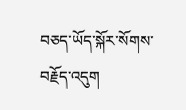བཅད་ཡོད་སྐོར་སོགས་བརྗོད་འདུག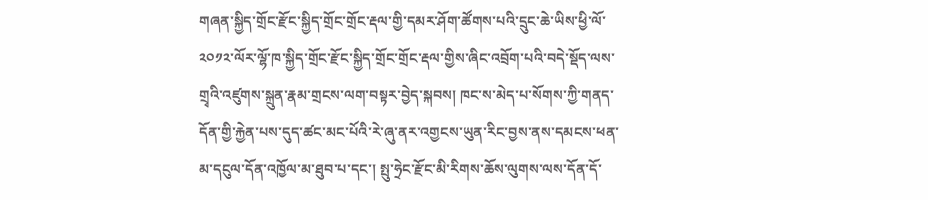གཞན་སྐྱིད་གྲོང་རྫོང་སྐྱིད་གྲོང་གྲོང་རྡལ་གྱི་དམར་ཤོག་ཚོགས་པའི་དྲུང་ཆེ་ཡིས་ཕྱི་ལོ་ ༢༠༡༢་ལོར་ལྷོ་ཁ་སྐྱིད་གྲོང་རྫོང་སྐྱིད་གྲོང་གྲོང་རྡལ་གྱིས་ཞིང་འབྲོག་པའི་བདེ་སྡོད་ལས་གྲྭའི་འཛུགས་སྐྲུན་རྣམ་གྲངས་ལག་བསྟར་བྱེད་སྐབས། ཁང་ས་མེད་པ་སོགས་ཀྱི་གནད་དོན་གྱི་རྐྱེན་པས་དུད་ཚང་མང་པོའི་རེ་ཞུ་ནར་འགྱངས་ཡུན་རིང་བྱས་ནས་དམངས་ཕན་མ་དངུལ་དོན་འཁྱོལ་མ་ཐུབ་པ་དང་། སྤུ་ཧྲེང་རྫོང་མི་རིགས་ཆོས་ལུགས་ལས་དོན་དོ་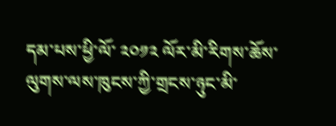དམ་པས་ཕྱི་ལོ་ ༢༠༡༢ ལོར་མི་རིགས་ཆོས་ལུགས་ལས་ཁུངས་ཀྱི་གྲངས་ཉུང་མི་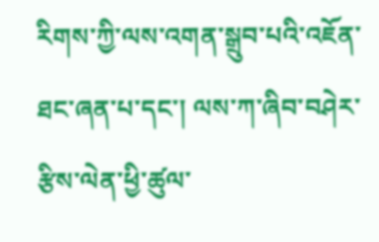རིགས་ཀྱི་ལས་འགན་སྒྲུབ་པའི་འཇོན་ཐང་ཞན་པ་དང་། ལས་ཀ་ཞིབ་བཤེར་རྩིས་ལེན་ཕྱི་ཚུལ་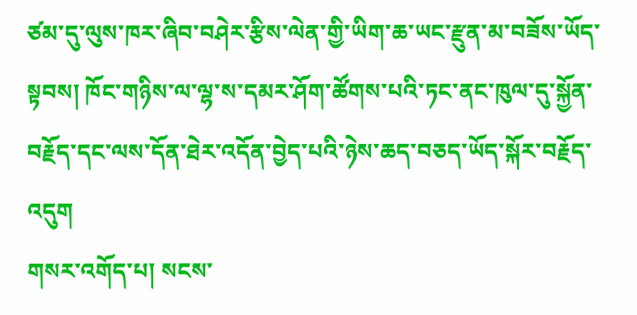ཙམ་དུ་ལུས་ཁར་ཞིབ་བཤེར་རྩིས་ལེན་གྱི་ཡིག་ཆ་ཡང་རྫུན་མ་བཟོས་ཡོད་སྟབས། ཁོང་གཉིས་ལ་ལྷ་ས་དམར་ཤོག་ཚོགས་པའི་ཏང་ནང་ཁུལ་དུ་སྐྱོན་བརྗོད་དང་ལས་དོན་ཐེར་འདོན་བྱེད་པའི་ཉེས་ཆད་བཅད་ཡོད་སྐོར་བརྗོད་འདུག
གསར་འགོད་པ། སངས་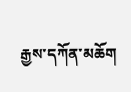རྒྱས་དཀོན་མཆོག